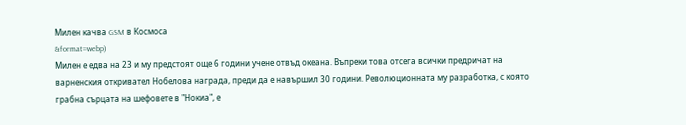Милен качва GSM в Космоса
&format=webp)
Милен е едва на 23 и му предстоят още 6 години учене отвъд океана. Въпреки това отсега всички предричат на варненския откривател Нобелова награда, преди да е навършил 30 години. Революционната му разработка, с която грабна сърцата на шефовете в "Нокиа", е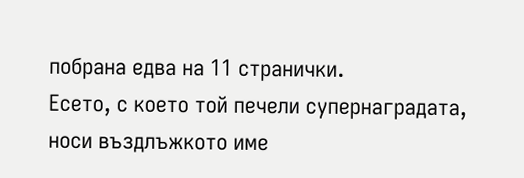побрана едва на 11 странички.
Есето, с което той печели супернаградата, носи въздлъжкото име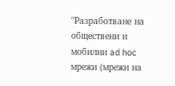"Разработване на обществени и мобилни ad hoc мрежи (мрежи на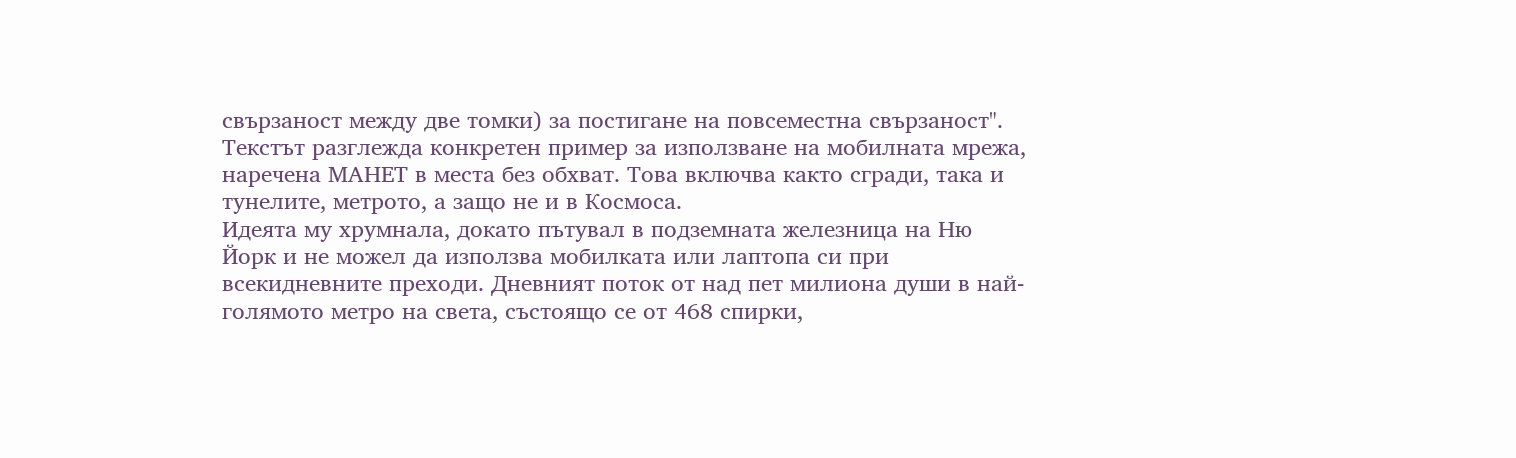свързаност между две томки) за постигане на повсеместна свързаност". Текстът разглежда конкретен пример за използване на мобилната мрежа, наречена МАНЕТ в места без обхват. Това включва както сгради, така и тунелите, метрото, а защо не и в Космоса.
Идеята му хрумнала, докато пътувал в подземната железница на Ню Йорк и не можел да използва мобилката или лаптопа си при всекидневните преходи. Дневният поток от над пет милиона души в най-голямото метро на света, състоящо се от 468 спирки,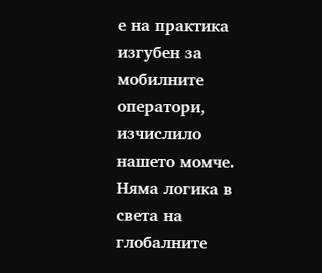е на практика изгубен за мобилните оператори, изчислило нашето момче.
Няма логика в света на глобалните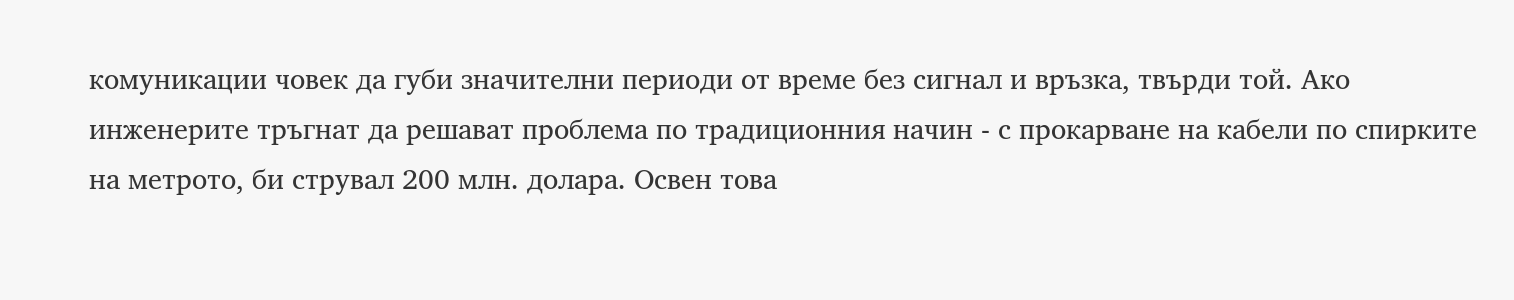комуникации човек да губи значителни периоди от време без сигнал и връзка, твърди той. Ако инженерите тръгнат да решават проблема по традиционния начин - с прокарване на кабели по спирките на метрото, би струвал 200 млн. долара. Освен това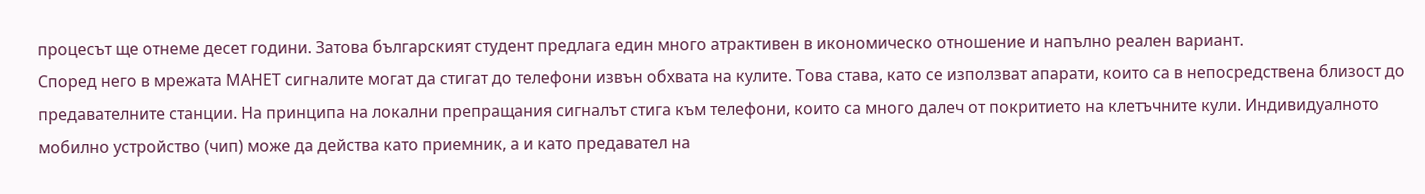процесът ще отнеме десет години. Затова българският студент предлага един много атрактивен в икономическо отношение и напълно реален вариант.
Според него в мрежата МАНЕТ сигналите могат да стигат до телефони извън обхвата на кулите. Това става, като се използват апарати, които са в непосредствена близост до предавателните станции. На принципа на локални препращания сигналът стига към телефони, които са много далеч от покритието на клетъчните кули. Индивидуалното мобилно устройство (чип) може да действа като приемник, а и като предавател на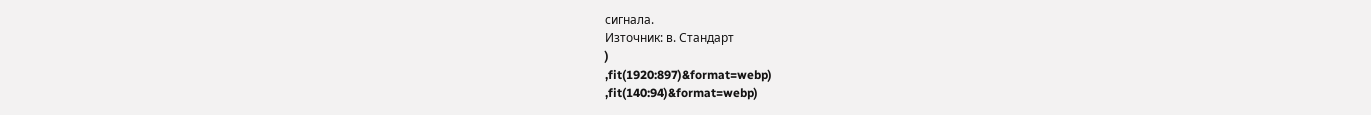сигнала.
Източник: в. Стандарт
)
,fit(1920:897)&format=webp)
,fit(140:94)&format=webp)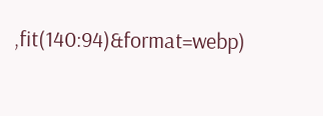,fit(140:94)&format=webp)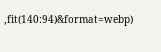,fit(140:94)&format=webp)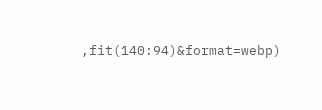,fit(140:94)&format=webp)